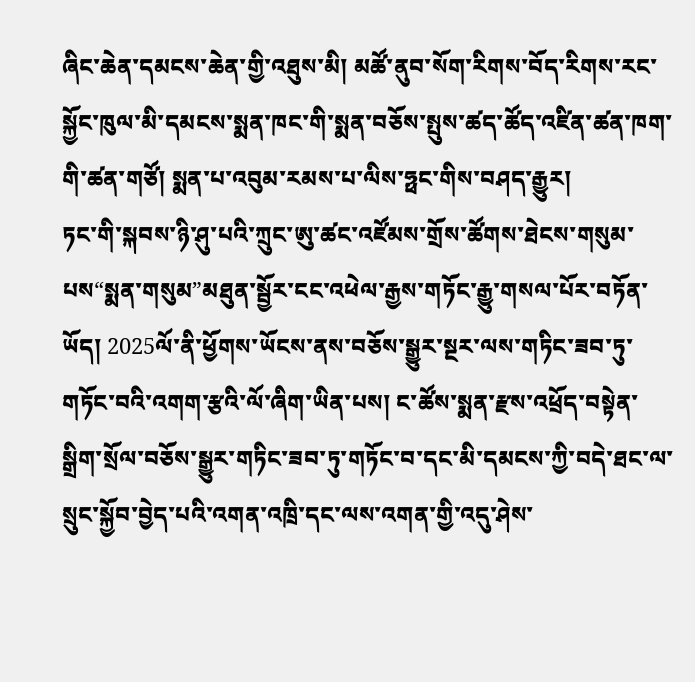ཞིང་ཆེན་དམངས་ཆེན་གྱི་འཐུས་མི། མཚོ་ནུབ་སོག་རིགས་བོད་རིགས་རང་སྐྱོང་ཁུལ་མི་དམངས་སྨན་ཁང་གི་སྨན་བཅོས་སྤུས་ཚད་ཚོད་འཛིན་ཚན་ཁག་གི་ཚན་གཙོ། སྨན་པ་འབུམ་རམས་པ་ལིས་ཧྥང་གིས་བཤད་རྒྱུར།
ཏང་གི་སྐབས་ཉི་ཤུ་པའི་ཀྲུང་ཨུ་ཚང་འཛོམས་གྲོས་ཚོགས་ཐེངས་གསུམ་པས“སྨན་གསུམ”མཐུན་སྦྱོར་ངང་འཕེལ་རྒྱས་གཏོང་རྒྱུ་གསལ་པོར་བཏོན་ཡོད། 2025ལོ་ནི་ཕྱོགས་ཡོངས་ནས་བཅོས་སྒྱུར་སྔར་ལས་གཏིང་ཟབ་ཏུ་གཏོང་བའི་འགག་རྩའི་ལོ་ཞིག་ཡིན་པས། ང་ཚོས་སྨན་རྫས་འཕྲོད་བསྟེན་སྒྲིག་སྲོལ་བཅོས་སྒྱུར་གཏིང་ཟབ་ཏུ་གཏོང་བ་དང་མི་དམངས་ཀྱི་བདེ་ཐང་ལ་སྲུང་སྐྱོབ་བྱེད་པའི་འགན་འཁྲི་དང་ལས་འགན་གྱི་འདུ་ཤེས་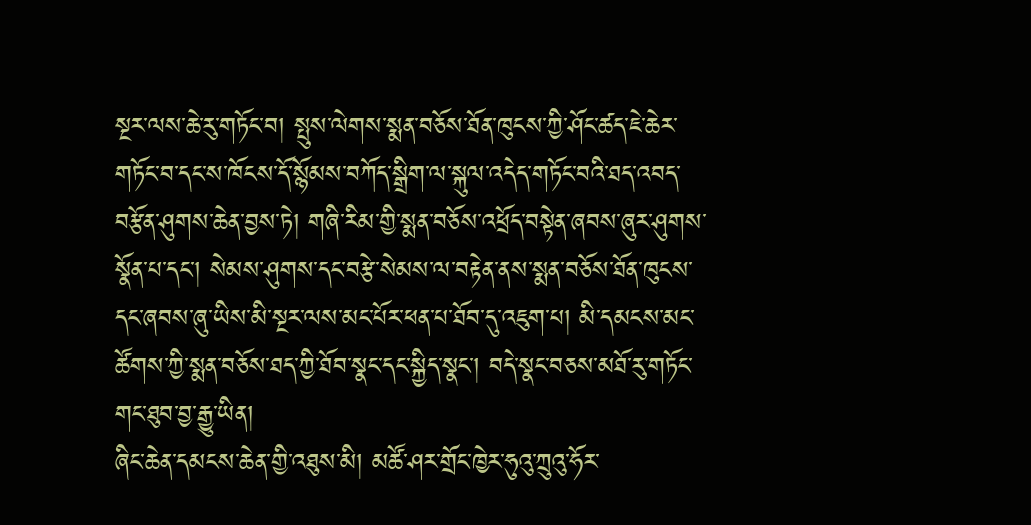སྔར་ལས་ཆེ་རུ་གཏོང་བ། སྤུས་ལེགས་སྨན་བཅོས་ཐོན་ཁུངས་ཀྱི་ཤོང་ཚད་ཇེ་ཆེར་གཏོང་བ་དང་ས་ཁོངས་དོ་སྙོམས་བཀོད་སྒྲིག་ལ་སྐུལ་འདེད་གཏོང་བའི་ཐད་འབད་བརྩོན་ཤུགས་ཆེན་བྱས་ཏེ། གཞི་རིམ་གྱི་སྨན་བཅོས་འཕྲོད་བསྟེན་ཞབས་ཞུར་ཤུགས་སྣོན་པ་དང་། སེམས་ཤུགས་དང་བརྩེ་སེམས་ལ་བརྟེན་ནས་སྨན་བཅོས་ཐོན་ཁུངས་དང་ཞབས་ཞུ་ཡིས་མི་སྔར་ལས་མང་པོར་ཕན་པ་ཐོབ་དུ་འཇུག་པ། མི་དམངས་མང་ཚོགས་ཀྱི་སྨན་བཅོས་ཐད་ཀྱི་ཐོབ་སྣང་དང་སྐྱིད་སྣང་། བདེ་སྣང་བཅས་མཐོ་རུ་གཏོང་གང་ཐུབ་བྱ་རྒྱུ་ཡིན།
ཞིང་ཆེན་དམངས་ཆེན་གྱི་འཐུས་མི། མཚོ་ཤར་གྲོང་ཁྱེར་ཧུའུ་ཀྲུའུ་ཧོར་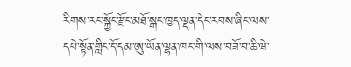རིགས་རང་སྐྱོང་རྫོང་མཐོ་སྒང་ཁྱད་ལྡན་དེང་རབས་ཞིང་ལས་དཔེ་སྟོན་གླིང་དོ་དམ་ཨུ་ཡོན་ལྷན་ཁང་གི་ལས་བཟོ་བ་ཆི་ཝེ་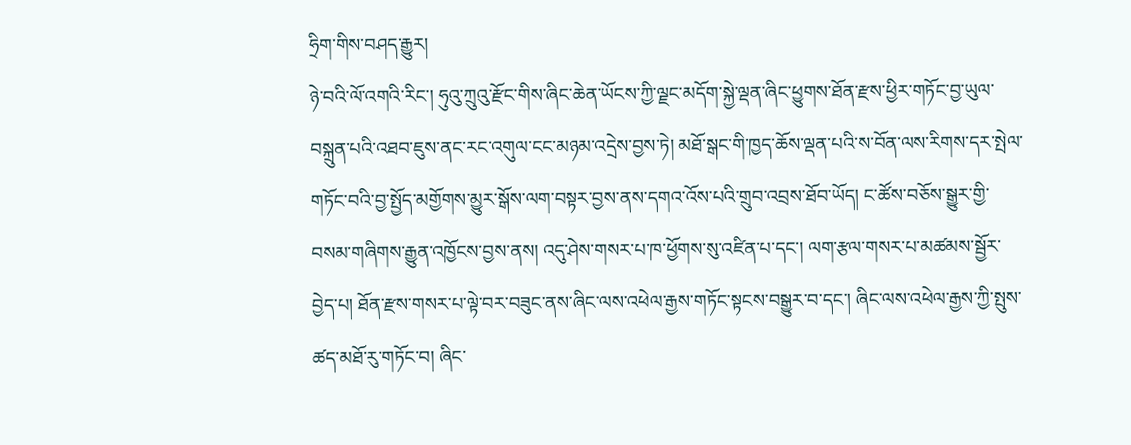ཧྲིག་གིས་བཤད་རྒྱུར།
ཉེ་བའི་ལོ་འགའི་རིང་། ཧུའུ་ཀྲུའུ་རྫོང་གིས་ཞིང་ཆེན་ཡོངས་ཀྱི་ལྗང་མདོག་སྐྱེ་ལྡན་ཞིང་ཕྱུགས་ཐོན་རྫས་ཕྱིར་གཏོང་བྱ་ཡུལ་བསྐྲུན་པའི་འཐབ་ཇུས་ནང་རང་འགུལ་ངང་མཉམ་འདྲེས་བྱས་ཏེ། མཐོ་སྒང་གི་ཁྱད་ཆོས་ལྡན་པའི་ས་བོན་ལས་རིགས་དར་སྤེལ་གཏོང་བའི་བྱ་སྤྱོད་མགྱོགས་མྱུར་སྒོས་ལག་བསྟར་བྱས་ནས་དགའ་འོས་པའི་གྲུབ་འབྲས་ཐོབ་ཡོད། ང་ཚོས་བཅོས་སྒྱུར་གྱི་བསམ་གཞིགས་རྒྱུན་འཁྱོངས་བྱས་ནས། འདུ་ཤེས་གསར་པ་ཁ་ཕྱོགས་སུ་འཛིན་པ་དང་། ལག་རྩལ་གསར་པ་མཚམས་སྦྱོར་བྱེད་པ། ཐོན་རྫས་གསར་པ་ལྟེ་བར་བཟུང་ནས་ཞིང་ལས་འཕེལ་རྒྱས་གཏོང་སྟངས་བསྒྱུར་བ་དང་། ཞིང་ལས་འཕེལ་རྒྱས་ཀྱི་སྤུས་ཚད་མཐོ་རུ་གཏོང་བ། ཞིང་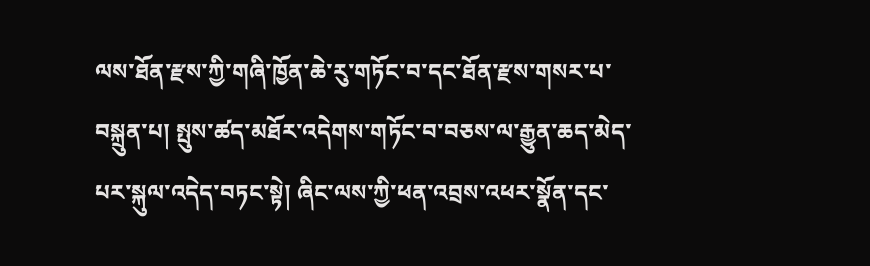ལས་ཐོན་རྫས་ཀྱི་གཞི་ཁྱོན་ཆེ་རུ་གཏོང་བ་དང་ཐོན་རྫས་གསར་པ་བསྐྲུན་པ། སྤུས་ཚད་མཐོར་འདེགས་གཏོང་བ་བཅས་ལ་རྒྱུན་ཆད་མེད་པར་སྐུལ་འདེད་བཏང་སྟེ། ཞིང་ལས་ཀྱི་ཕན་འབྲས་འཕར་སྣོན་དང་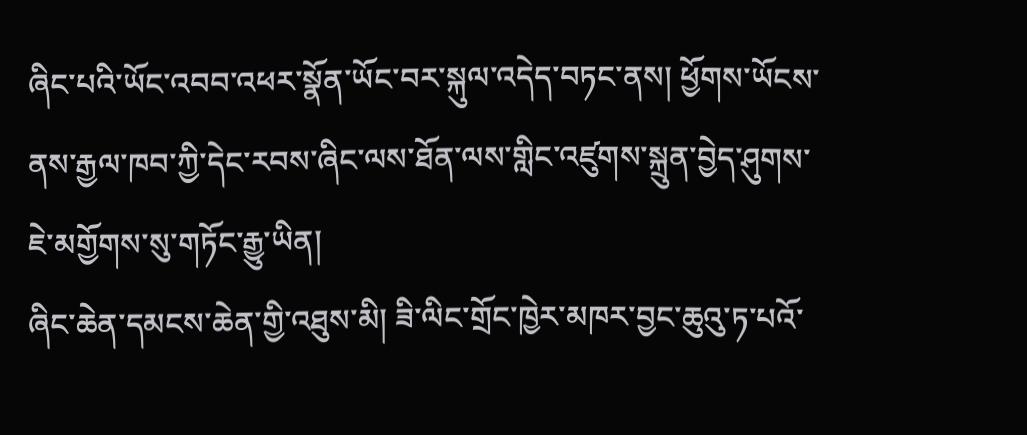ཞིང་པའི་ཡོང་འབབ་འཕར་སྣོན་ཡོང་བར་སྐུལ་འདེད་བཏང་ནས། ཕྱོགས་ཡོངས་ནས་རྒྱལ་ཁབ་ཀྱི་དེང་རབས་ཞིང་ལས་ཐོན་ལས་གླིང་འཛུགས་སྐྲུན་བྱེད་ཤུགས་ཇེ་མགྱོགས་སུ་གཏོང་རྒྱུ་ཡིན།
ཞིང་ཆེན་དམངས་ཆེན་གྱི་འཐུས་མི། ཟི་ལིང་གྲོང་ཁྱེར་མཁར་བྱང་ཆུའུ་ཏ་པའོ་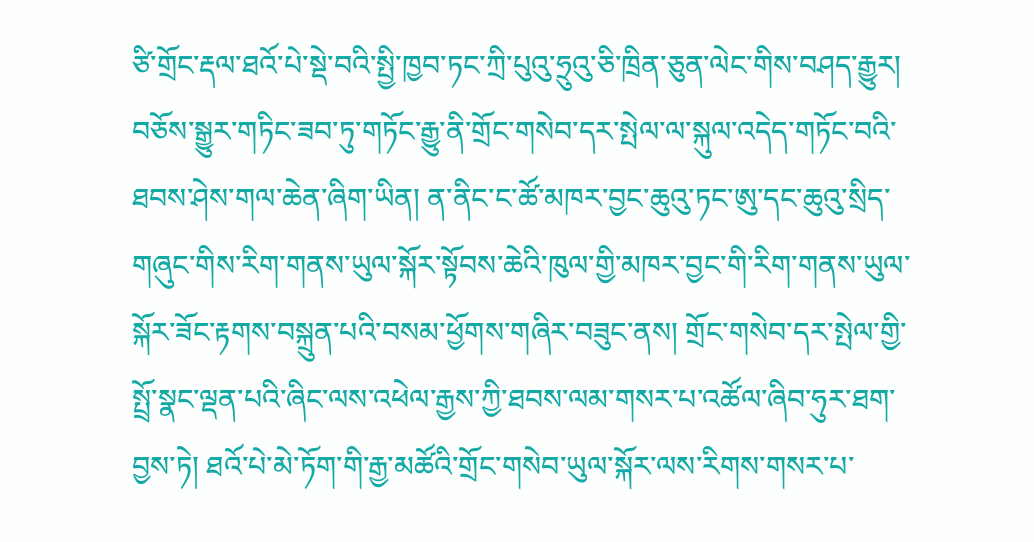ཙི་གྲོང་རྡལ་ཐའོ་པེ་སྡེ་བའི་སྤྱི་ཁྱབ་ཏང་ཀྲི་པུའུ་ཧྲུའུ་ཅི་ཁྲིན་ཅུན་ལེང་གིས་བཤད་རྒྱུར།
བཅོས་སྒྱུར་གཏིང་ཟབ་ཏུ་གཏོང་རྒྱུ་ནི་གྲོང་གསེབ་དར་སྤེལ་ལ་སྐུལ་འདེད་གཏོང་བའི་ཐབས་ཤེས་གལ་ཆེན་ཞིག་ཡིན། ན་ནིང་ང་ཚོ་མཁར་བྱང་ཆུའུ་ཏང་ཨུ་དང་ཆུའུ་སྲིད་གཞུང་གིས་རིག་གནས་ཡུལ་སྐོར་སྟོབས་ཆེའི་ཁུལ་གྱི་མཁར་བྱང་གི་རིག་གནས་ཡུལ་སྐོར་ཟོང་རྟགས་བསྐྲུན་པའི་བསམ་ཕྱོགས་གཞིར་བཟུང་ནས། གྲོང་གསེབ་དར་སྤེལ་གྱི་སྤྲོ་སྣང་ལྡན་པའི་ཞིང་ལས་འཕེལ་རྒྱས་ཀྱི་ཐབས་ལམ་གསར་པ་འཚོལ་ཞིབ་ཧུར་ཐག་བྱས་ཏེ། ཐའོ་པེ་མེ་ཏོག་གི་རྒྱ་མཚོའི་གྲོང་གསེབ་ཡུལ་སྐོར་ལས་རིགས་གསར་པ་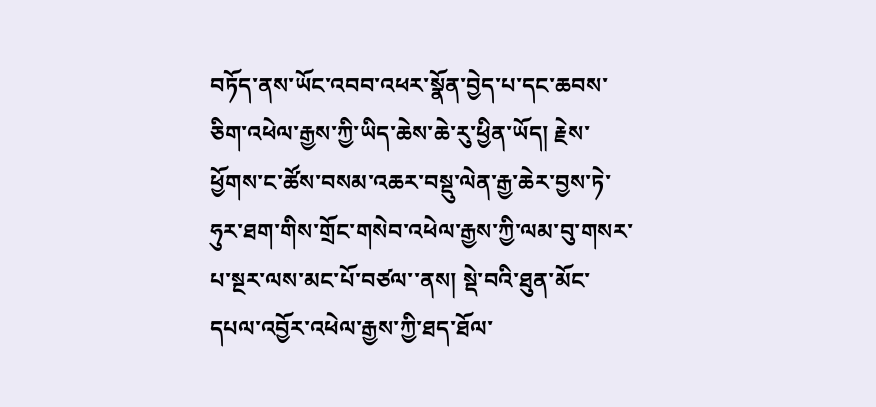བཏོད་ནས་ཡོང་འབབ་འཕར་སྣོན་བྱེད་པ་དང་ཆབས་ཅིག་འཕེལ་རྒྱས་ཀྱི་ཡིད་ཆེས་ཆེ་རུ་ཕྱིན་ཡོད། རྗེས་ཕྱོགས་ང་ཚོས་བསམ་འཆར་བསྡུ་ལེན་རྒྱ་ཆེར་བྱས་ཏེ་ཧུར་ཐག་གིས་གྲོང་གསེབ་འཕེལ་རྒྱས་ཀྱི་ལམ་བུ་གསར་པ་སྔར་ལས་མང་པོ་བཙལ་་ནས། སྡེ་བའི་ཐུན་མོང་དཔལ་འབྱོར་འཕེལ་རྒྱས་ཀྱི་ཐད་ཐོལ་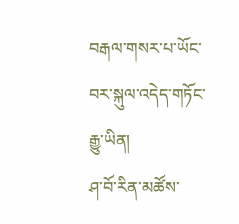བརྒལ་གསར་པ་ཡོང་བར་སྐུལ་འདེད་གཏོང་རྒྱུ་ཡིན།
ཤ་བོ་རིན་མཚོས་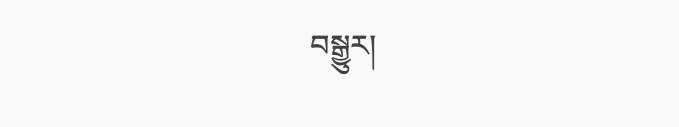བསྒྱུར།